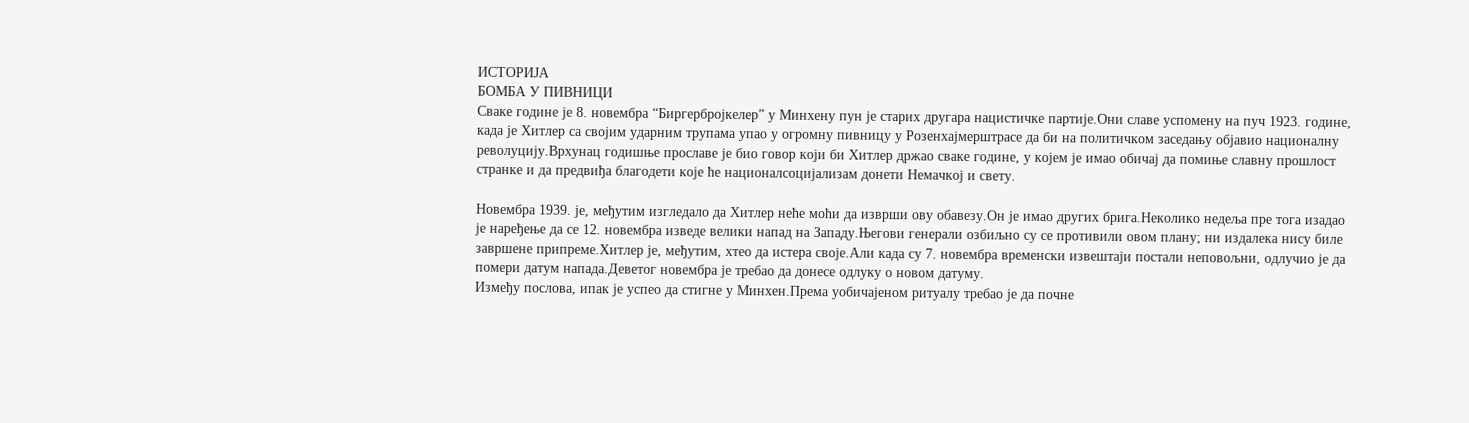ИСТОРИЈА
БОМБА У ПИВНИЦИ
Сваке године је 8. новембра “Биргербројкелер” у Минхену пун је старих другара нацистичке партије.Они славе успомену на пуч 1923. године, када је Хитлер са својим ударним трупама упао у огромну пивницу у Розенхајмерштрасе да би на политичком заседању објавио националну револуцију.Врхунац годишње прославе је био говор који би Хитлер држао сваке године, у којем је имао обичај да помиње славну прошлост странке и да предвиђа благодети које ће националсоцијализам донети Немачкој и свету.

Новембра 1939. је, међутим изгледало да Хитлер неће моћи да изврши ову обавезу.Он је имао других брига.Неколико недеља пре тога изадао је наређење да се 12. новембра изведе велики напад на Западу.Његови генерали озбиљно су се противили овом плану; ни издалека нису биле завршене припреме.Хитлер је, међутим, хтео да истера своје.Али када су 7. новембра временски извештаји постали неповољни, одлучио је да помери датум напада.Деветог новембра је требао да донесе одлуку о новом датуму.
Између послова, ипак је успео да стигне у Минхен.Према уобичајеном ритуалу требао је да почне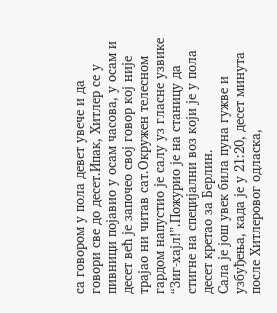са говором у пола девет увече и да говори све до десет.Ипак, Хитлер се у пивници појавио у осам часова, у осам и десет већ је започео свој говор кој није трајао ни читав сат.Окружен телесном гардом напустио је салу уз гласне узвике “Зиг-хајл!”.Пожурио је на станицу да стигне на специјални воз који је у пола десет кретао за Берлин.
Сала је још увек била пуна гужве и узбуђења, када је у 21:20, десет минута после Хитлеровог одласка,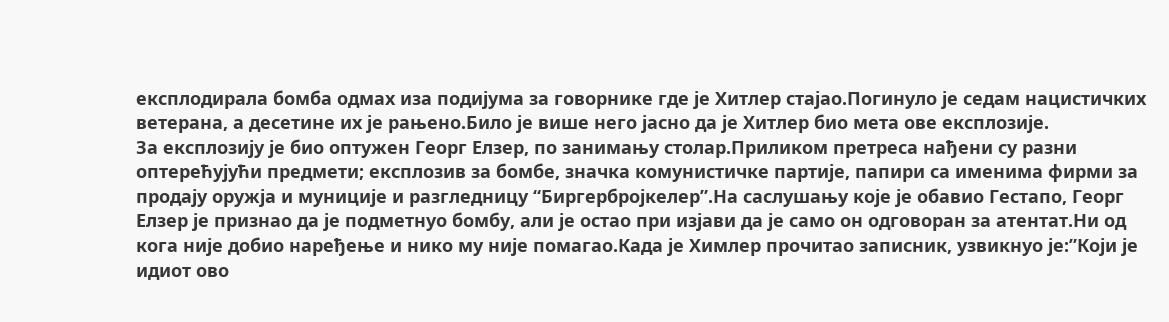експлодирала бомба одмах иза подијума за говорнике где је Хитлер стајао.Погинуло је седам нацистичких ветерана, а десетине их је рањено.Било је више него јасно да је Хитлер био мета ове експлозије.
За експлозију је био оптужен Георг Елзер, по занимању столар.Приликом претреса нађени су разни оптерећујући предмети; експлозив за бомбе, значка комунистичке партије, папири са именима фирми за продају оружја и муниције и разгледницу “Биргербројкелер”.На саслушању које је обавио Гестапо, Георг Елзер је признао да је подметнуо бомбу, али је остао при изјави да је само он одговоран за атентат.Ни од кога није добио наређење и нико му није помагао.Када је Химлер прочитао записник, узвикнуо је:”Који је идиот ово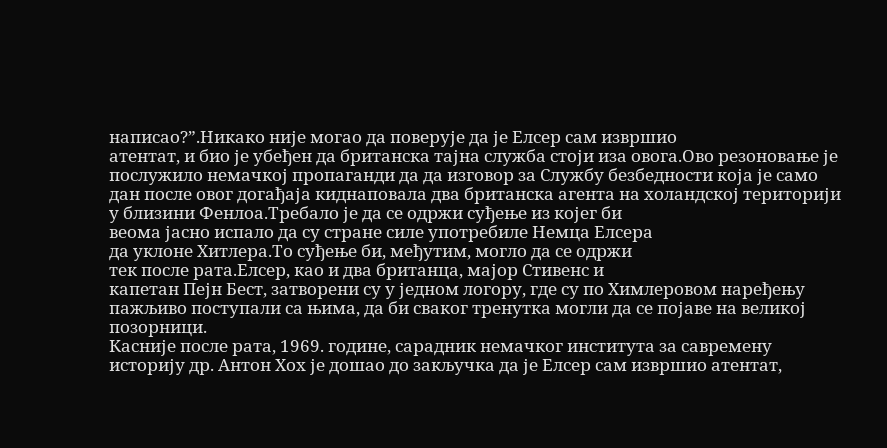написао?”.Никако није могао да поверује да је Елсер сам извршио
атентат, и био је убеђен да британска тајна служба стоји иза овога.Ово резоновање је послужило немачкој пропаганди да да изговор за Службу безбедности која је само дан после овог догађаја киднаповала два британска агента на холандској територији у близини Фенлоа.Требало је да се одржи суђење из којег би
веома јасно испало да су стране силе употребиле Немца Елсера
да уклоне Хитлера.То суђење би, међутим, могло да се одржи
тек после рата.Елсер, као и два британца, мајор Стивенс и
капетан Пејн Бест, затворени су у једном логору, где су по Химлеровом наређењу пажљиво поступали са њима, да би сваког тренутка могли да се појаве на великој позорници.
Касније после рата, 1969. године, сарадник немачког института за савремену историју др. Антон Хох је дошао до закључка да је Елсер сам извршио атентат,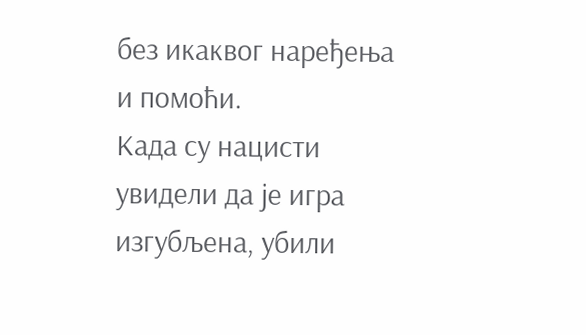без икаквог наређења и помоћи.
Када су нацисти увидели да је игра изгубљена, убили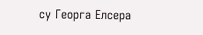су Георга Елсера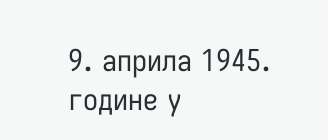9. априла 1945. године у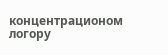концентрационом логору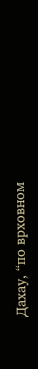Дахау, “по врховном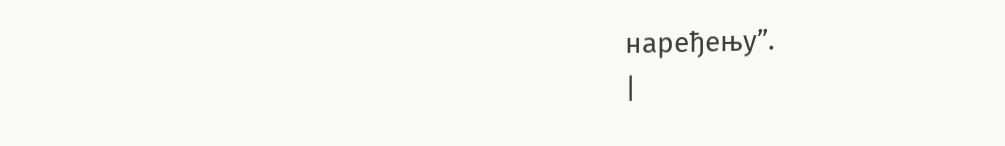наређењу”.
|